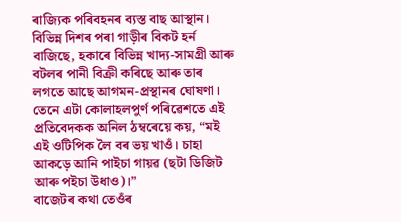ৰাজ্যিক পৰিবহনৰ ব্যস্ত বাছ আস্থান। বিভিন্ন দিশৰ পৰা গাড়ীৰ বিকট হৰ্ন বাজিছে, হকাৰে বিভিন্ন খাদ্য-সামগ্ৰী আৰু বটলৰ পানী বিক্ৰী কৰিছে আৰু তাৰ লগতে আছে আগমন-প্ৰস্থানৰ ঘোষণা। তেনে এটা কোলাহলপুৰ্ণ পৰিৱেশতে এই প্ৰতিবেদকক অনিল ঠম্বৰেয়ে কয়, “মই এই ওটিপিক লৈ বৰ ভয় খাওঁ। চাহা আকড়ে আনি পাইচা গায়ৱ (ছটা ডিজিট আৰু পইচা উধাও)।”
বাজেটৰ কথা তেওঁৰ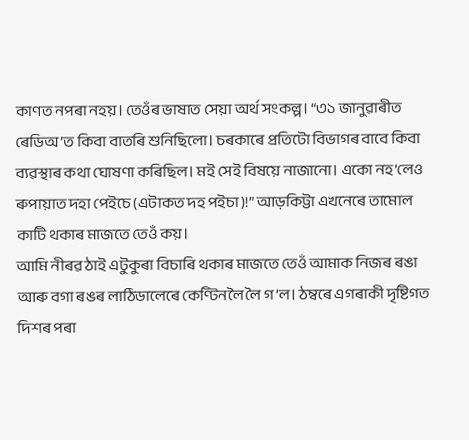কাণত নপৰা নহয়। তেওঁৰ ভাষাত সেয়া অৰ্থ সংকল্প। “৩১ জানুৱাৰীত ৰেডিঅ’ত কিবা বাতৰি শুনিছিলো। চৰকাৰে প্ৰতিটো বিভাগৰ বাবে কিবা ব্যৱস্থাৰ কথা ঘোষণা কৰিছিল। মই সেই বিষয়ে নাজানো। একো নহ’লেও ৰুপায়াত দহা পেইচে (এটাকত দহ পইচা)!” আড়কিট্টা এখনেৰে তামোল কাটি থকাৰ মাজতে তেওঁ কয়।
আমি নীৰৱ ঠাই এটুকুৰা বিচাৰি থকাৰ মাজতে তেওঁ আমাক নিজৰ ৰঙা আৰু বগা ৰঙৰ লাঠিডালেৰে কেণ্টিনলৈ লৈ গ’ল। ঠম্বৰে এগৰাকী দৃষ্টিগত দিশৰ পৰা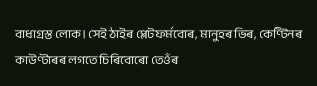বাধাগ্ৰস্ত লোক। সেই ঠাইৰ প্লেটফৰ্মবোৰ, মানুহৰ ভিৰ, কেণ্টিনৰ কাউণ্টাৰৰ লগতে চিৰিবোৰো তেওঁৰ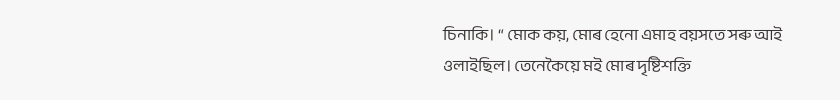চিনাকি। “ মোক কয়, মোৰ হেনো এমাহ বয়সতে সৰু আই ওলাইছিল। তেনেকৈয়ে মই মোৰ দৃষ্টিশক্তি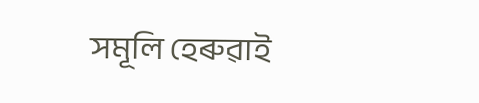সমূলি হেৰুৱাই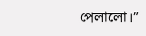পেলালো।”